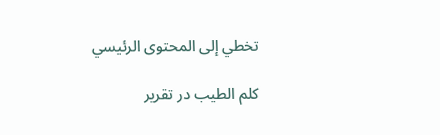تخطي إلى المحتوى الرئيسي

كلم الطيب در تقرير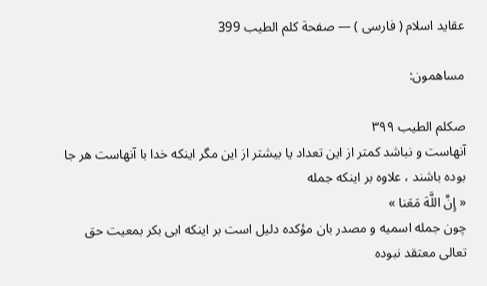عقايد اسلام ( فارسى ) — صفحة كلم الطيب 399

مساهمون:

صكلم الطيب ٣٩٩
آنهاست و نباشد كمتر از اين تعداد يا بيشتر از اين مگر اينكه خدا با آنهاست هر جا بوده باشند ، علاوه بر اينكه جمله
« إِنَّ اللَّهَ مَعَنا »
چون جمله اسميه و مصدر بان مؤكده دليل است بر اينكه ابى بكر بمعيت حق تعالى معتقد نبوده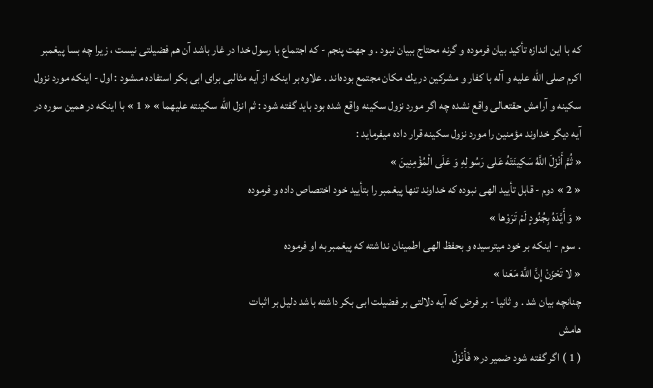كه با اين اندازه تأكيد بيان فرموده و گرنه محتاج ببيان نبود . و جهت پنجم - كه اجتماع با رسول خدا در غار باشد آن هم فضيلتى نيست ، زيرا چه بسا پيغمبر اكرم صلى اللّه عليه و آله با كفار و مشركين در يك مكان مجتمع بوده‌اند . علاوه بر اينكه از آيه مثالبى براى ابى بكر استفاده مىشود : اول - اينكه مورد نزول سكينه و آرامش حقتعالى واقع نشده چه اگر مورد نزول سكينه واقع شده بود بايد گفته شود : ثم انزل اللّه سكينته عليهما » « 1 » با اينكه در همين سوره در آيه ديگر خداوند مؤمنين را مورد نزول سكينه قرار داده ميفرمايد :
« ثُمَّ أَنْزَلَ اللَّهُ سَكِينَتَهُ عَلى رَسُولِهِ وَ عَلَى الْمُؤْمِنِينَ »
« 2 » دوم - قابل تأييد الهى نبوده كه خداوند تنها پيغمبر را بتأييد خود اختصاص داده و فرموده
« وَ أَيَّدَهُ بِجُنُودٍ لَمْ تَرَوْها »
. سوم - اينكه بر خود ميترسيده و بحفظ الهى اطمينان نداشته كه پيغمبر به او فرموده
« لا تَحْزَنْ إِنَّ اللَّهَ مَعَنا »
چنانچه بيان شد . و ثانيا - بر فرض كه آيه دلالتى بر فضيلت ابى بكر داشته باشد دليل بر اثبات
هامش
( 1 ) اگر گفته شود ضمير در« فَأَنْزَلَ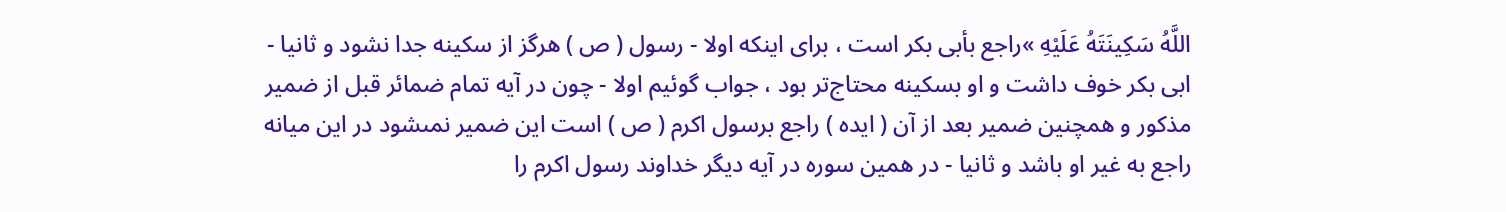اللَّهُ سَكِينَتَهُ عَلَيْهِ »راجع بأبى بكر است ، براى اينكه اولا - رسول ( ص ) هرگز از سكينه جدا نشود و ثانيا - ابى بكر خوف داشت و او بسكينه محتاج‌تر بود ، جواب گوئيم اولا - چون در آيه تمام ضمائر قبل از ضمير مذكور و همچنين ضمير بعد از آن ( ايده ) راجع برسول اكرم ( ص ) است اين ضمير نمىشود در اين ميانه راجع به غير او باشد و ثانيا - در همين سوره در آيه ديگر خداوند رسول اكرم را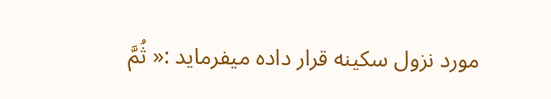مورد نزول سكينه قرار داده ميفرمايد :« ثُمَّ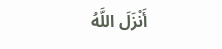أَنْزَلَ اللَّهُ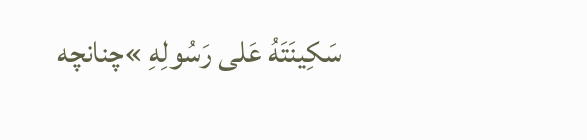سَكِينَتَهُ عَلى رَسُولِهِ »چنانچه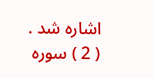اشاره شد . ( 2 ) سوره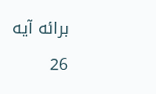برائه آيه 26